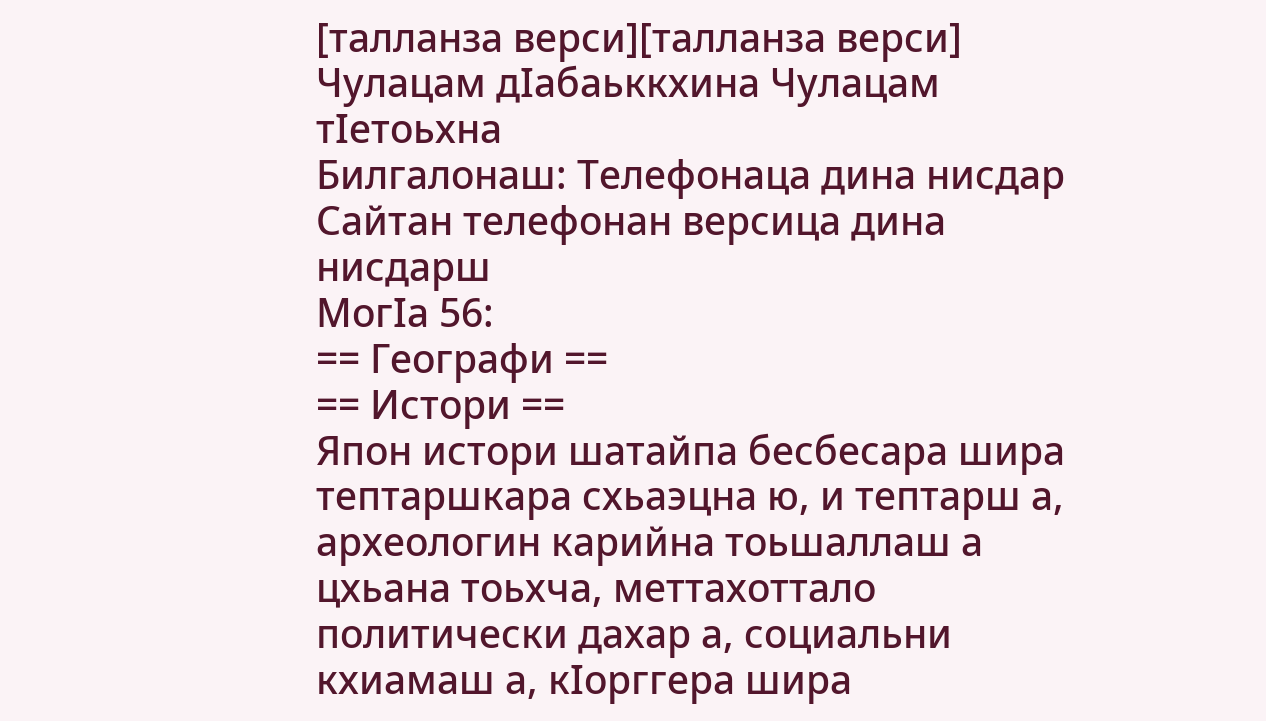[талланза верси][талланза верси]
Чулацам дӀабаьккхина Чулацам тӀетоьхна
Билгалонаш: Телефонаца дина нисдар Сайтан телефонан версица дина нисдарш
МогӀа 56:
== Географи ==
== Истори ==
Япон истори шатайпа бесбесара шира тептаршкара схьаэцна ю, и тептарш а, археологин карийна тоьшаллаш а цхьана тоьхча, меттахоттало политически дахар а, социальни кхиамаш а, кӀорггера шира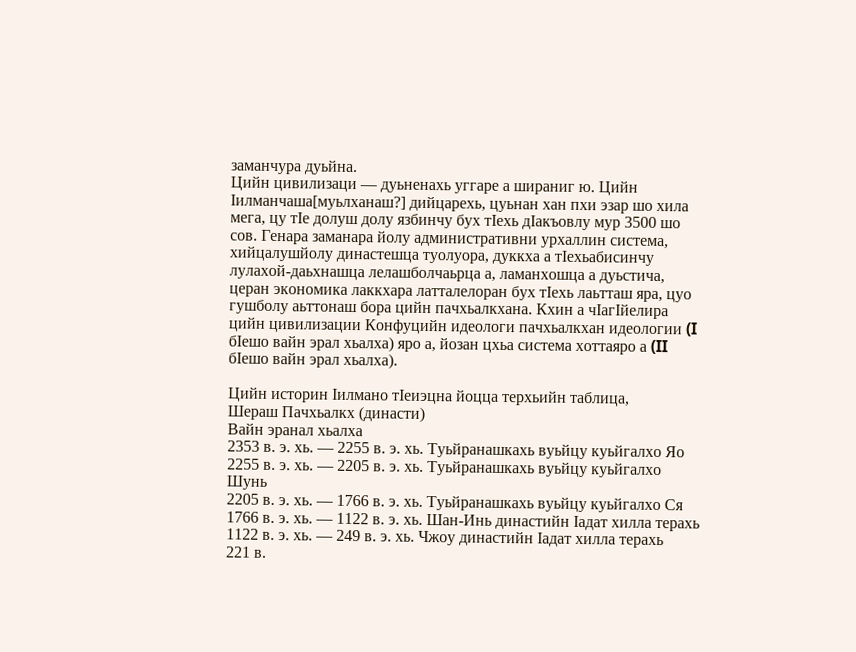заманчура дуьйна.
Цийн цивилизаци — дуьненахь уггаре а шираниг ю. Цийн Ӏилманчаша[муьлханаш?] дийцарехь, цуьнан хан пхи эзар шо хила мега, цу тӀе долуш долу язбинчу бух тӀехь дӀакъовлу мур 3500 шо сов. Генара заманара йолу административни урхаллин система, хийцалушйолу династешца туолуора, дуккха а тӀехьабисинчу лулахой-даьхнашца лелашболчаьрца а, ламанхошца а дуьстича, церан экономика лаккхара латталелоран бух тӀехь лаьтташ яра, цуо гушболу аьттонаш бора цийн пачхьалкхана. Кхин а чӀагӀйелира цийн цивилизации Конфуцийн идеологи пачхьалкхан идеологии (I бӀешо вайн эрал хьалха) яро а, йозан цхьа система хоттаяро а (II бӀешо вайн эрал хьалха).

Цийн историн Ӏилмано тӀеиэцна йоцца терхьийн таблица,
Шераш Пачхьалкх (династи)
Вайн эранал хьалха
2353 в. э. хь. — 2255 в. э. хь. Туьйранашкахь вуьйцу куьйгалхо Яо
2255 в. э. хь. — 2205 в. э. хь. Туьйранашкахь вуьйцу куьйгалхо Шунь
2205 в. э. хь. — 1766 в. э. хь. Туьйранашкахь вуьйцу куьйгалхо Ся
1766 в. э. хь. — 1122 в. э. хь. Шан-Инь династийн Ӏадат хилла терахь
1122 в. э. хь. — 249 в. э. хь. Чжоу династийн Ӏадат хилла терахь
221 в.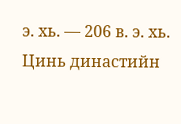э. хь. — 206 в. э. хь. Цинь династийн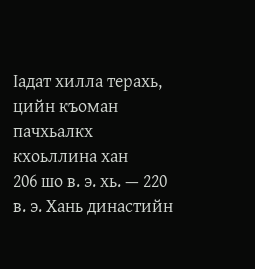Ӏадат хилла терахь, цийн къоман пачхьалкх кхоьллина хан
206 шо в. э. хь. — 220 в. э. Хань династийн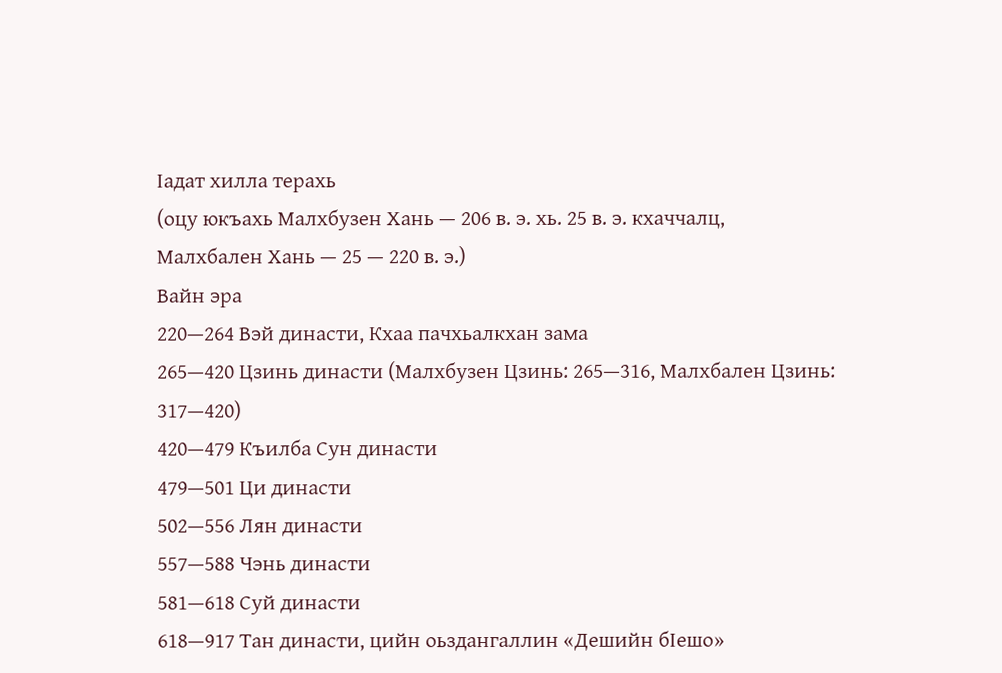Ӏадат хилла терахь
(оцу юкъахь Малхбузен Хань — 206 в. э. хь. 25 в. э. кхаччалц,
Малхбален Хань — 25 — 220 в. э.)
Вайн эра
220—264 Вэй династи, Кхаа пачхьалкхан зама
265—420 Цзинь династи (Малхбузен Цзинь: 265—316, Малхбален Цзинь: 317—420)
420—479 Къилба Сун династи
479—501 Ци династи
502—556 Лян династи
557—588 Чэнь династи
581—618 Суй династи
618—917 Тан династи, цийн оьздангаллин «Дешийн бӀешо»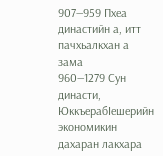907—959 Пхеа династийн а, итт пачхьалкхан а зама
960—1279 Сун династи, ЮккъерабӀешерийн экономикин дахаран лакхара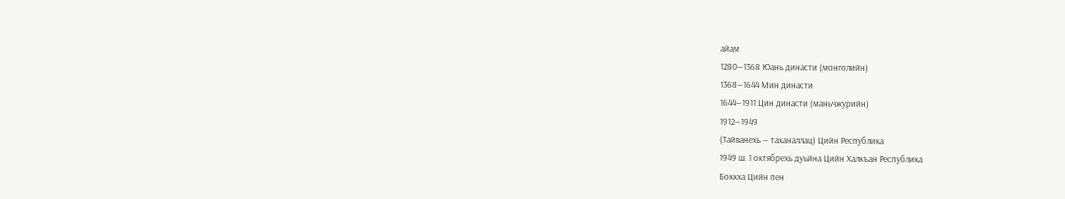айам
1280—1368 Юань династи (монголийн)
1368—1644 Мин династи
1644—1911 Цин династи (маньчжурийн)
1912—1949
(Тайванехь — таханаллац) Цийн Республика
1949 ш. 1 октябрехь дуьйна Цийн Халкъан Республика
Боккха Цийн пен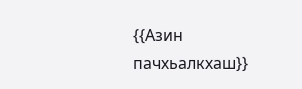{{Азин пачхьалкхаш}}